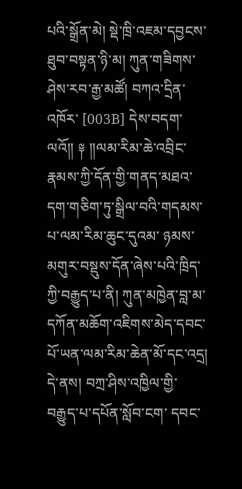པའི་སྒྲོན་མེ། སྡེ་ཁྲི་འཇམ་དབྱངས་ཐུབ་བསྟན་ཉི་མ། ཀུན་གཟིགས་ཤེས་རབ་རྒྱ་མཚོ། བཀའ་དྲིན་འཁོར་ [003B] དེས་བདག་ལའོ།། ༈ །།ལམ་རིམ་ཆེ་འབྲིང་རྣམས་ཀྱི་དོན་གྱི་གནད་མཐའ་དག་གཅིག་ཏུ་སྒྲིལ་བའི་གདམས་པ་ལམ་རིམ་ཆུང་དུའམ་ ཉམས་མགུར་བསྡུས་དོན་ཞེས་པའི་ཁྲིད་ཀྱི་བརྒྱུད་པ་ནི། ཀུན་མཁྱེན་བླ་མ་དཀོན་མཆོག་འཇིགས་མེད་དབང་པོ་ཡན་ལམ་རིམ་ཆེན་མོ་དང་འདྲ། དེ་ནས། བཀྲ་ཤིས་འཁྱིལ་གྱི་བརྒྱུད་པ་དཔོན་སློབ་ངག་ དབང་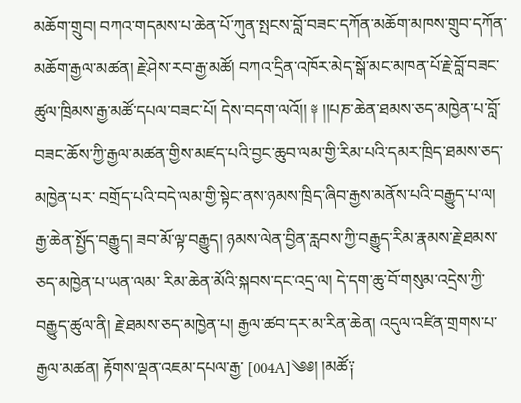མཆོག་གྲུབ། བཀའ་གདམས་པ་ཆེན་པོ་ཀུན་སྤངས་བློ་བཟང་དཀོན་མཆོག་མཁས་གྲུབ་དཀོན་མཆོག་རྒྱལ་མཚན། རྗེ་ཤེས་རབ་རྒྱ་མཚོ། བཀའ་དྲིན་འཁོར་མེད་སྒོ་མང་མཁན་པོ་རྗེ་བློ་བཟང་ ཚུལ་ཁྲིམས་རྒྱ་མཚོ་དཔལ་བཟང་པོ། དེས་བདག་ལའོ།། ༈ །།པཎ་ཆེན་ཐམས་ཅད་མཁྱེན་པ་བློ་བཟང་ཆོས་ཀྱི་རྒྱལ་མཚན་གྱིས་མཛད་པའི་བྱང་ཆུབ་ལམ་གྱི་རིམ་པའི་དམར་ཁྲིད་ཐམས་ཅད་མཁྱེན་པར་ བགྲོད་པའི་བདེ་ལམ་གྱི་སྟེང་ནས་ཉམས་ཁྲིད་ཞིབ་རྒྱས་མནོས་པའི་བརྒྱུད་པ་ལ། རྒྱ་ཆེན་སྤྱོད་བརྒྱུད། ཟབ་མོ་ལྟ་བརྒྱུད། ཉམས་ལེན་བྱིན་རླབས་ཀྱི་བརྒྱུད་རིམ་རྣམས་རྗེ་ཐམས་ཅད་མཁྱེན་པ་ཡན་ལམ་ རིམ་ཆེན་མོའི་སྐབས་དང་འདྲ་ལ། དེ་དག་ཆུ་བོ་གསུམ་འདྲེས་ཀྱི་བརྒྱུད་ཚུལ་ནི། རྗེ་ཐམས་ཅད་མཁྱེན་པ། རྒྱལ་ཚབ་དར་མ་རིན་ཆེན། འདུལ་འཛིན་གྲགས་པ་རྒྱལ་མཚན། རྟོགས་ལྡན་འཇམ་དཔལ་རྒྱ་ [004A]༄༅། །མཚོ༑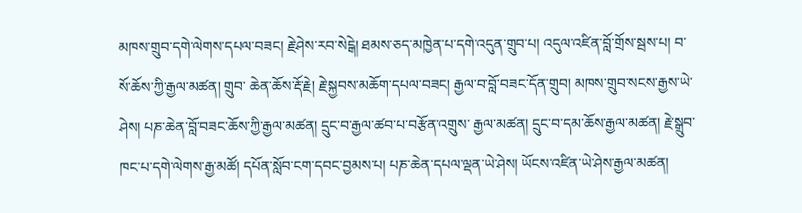མཁས་གྲུབ་དགེ་ལེགས་དཔལ་བཟང། རྗེ་ཤེས་རབ་སེངྒེ། ཐམས་ཅད་མཁྱེན་པ་དགེ་འདུན་གྲུབ་པ། འདུལ་འཛིན་བློ་གྲོས་སྦས་པ། བ་སོ་ཆོས་ཀྱི་རྒྱལ་མཚན། གྲུབ་ ཆེན་ཆོས་རྡོ་རྗེ། རྗེ་སྐྱབས་མཆོག་དཔལ་བཟང། རྒྱལ་བ་བློ་བཟང་དོན་གྲུབ། མཁས་གྲུབ་སངས་རྒྱས་ཡེ་ཤེས། པཎ་ཆེན་བློ་བཟང་ཆོས་ཀྱི་རྒྱལ་མཚན། དྲུང་བ་རྒྱལ་ཚབ་པ་བརྩོན་འགྲུས་ རྒྱལ་མཚན། དྲུང་བ་དམ་ཆོས་རྒྱལ་མཚན། རྗེ་སྒྲུབ་ཁང་པ་དགེ་ལེགས་རྒྱ་མཚོ། དཔོན་སློབ་ངག་དབང་བྱམས་པ། པཎ་ཆེན་དཔལ་ལྡན་ཡེ་ཤེས། ཡོངས་འཛིན་ཡེ་ཤེས་རྒྱལ་མཚན།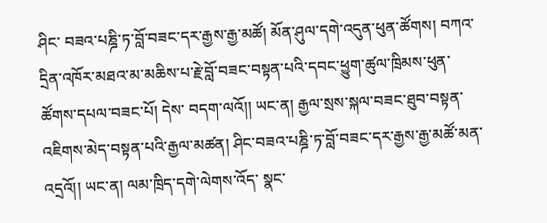ཤིང་ བཟའ་པཎྜི་ཏ་བློ་བཟང་དར་རྒྱས་རྒྱ་མཚོ། མོན་ཤུལ་དགེ་འདུན་ཕུན་ཚོགས། བཀའ་དྲིན་འཁོར་མཐའ་མ་མཆིས་པ་རྗེ་བློ་བཟང་བསྟན་པའི་དབང་ཕྱུག་ཚུལ་ཁྲིམས་ཕུན་ཚོགས་དཔལ་བཟང་པོ། དེས་ བདག་ལའོ།། ཡང་ན། རྒྱལ་སྲས་སྐལ་བཟང་ཐུབ་བསྟན་འཇིགས་མེད་བསྟན་པའི་རྒྱལ་མཚན། ཤིང་བཟའ་པཎྜི་ཏ་བློ་བཟང་དར་རྒྱས་རྒྱ་མཚོ་མན་འདྲའོ།། ཡང་ན། ལམ་ཁྲིད་དགེ་ལེགས་འོད་ སྣང་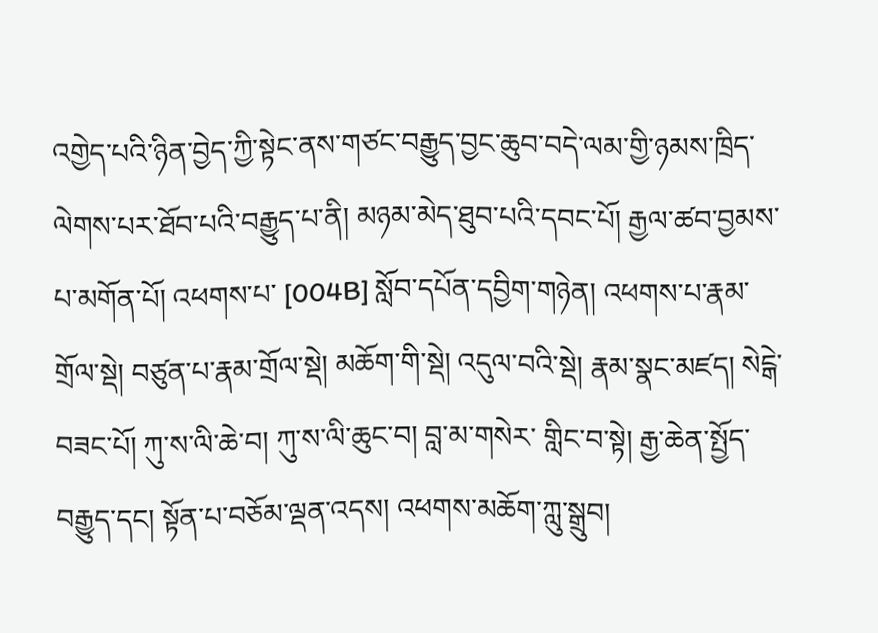འགྱེད་པའི་ཉིན་བྱེད་ཀྱི་སྟེང་ནས་གཙང་བརྒྱུད་བྱང་ཆུབ་བདེ་ལམ་གྱི་ཉམས་ཁྲིད་ལེགས་པར་ཐོབ་པའི་བརྒྱུད་པ་ནི། མཉམ་མེད་ཐུབ་པའི་དབང་པོ། རྒྱལ་ཚབ་བྱམས་པ་མགོན་པོ། འཕགས་པ་ [004B] སློབ་དཔོན་དབྱིག་གཉེན། འཕགས་པ་རྣམ་གྲོལ་སྡེ། བཙུན་པ་རྣམ་གྲོལ་སྡེ། མཆོག་གི་སྡེ། འདུལ་བའི་སྡེ། རྣམ་སྣང་མཛད། སེངྒེ་བཟང་པོ། ཀུ་ས་ལི་ཆེ་བ། ཀུ་ས་ལི་ཆུང་བ། བླ་མ་གསེར་ གླིང་བ་སྟེ། རྒྱ་ཆེན་སྤྱོད་བརྒྱུད་དང། སྟོན་པ་བཅོམ་ལྡན་འདས། འཕགས་མཆོག་ཀླུ་སྒྲུབ།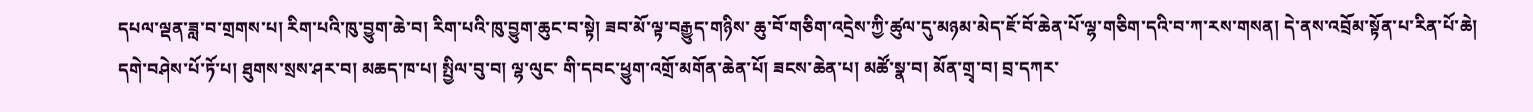དཔལ་ལྡན་ཟླ་བ་གྲགས་པ། རིག་པའི་ཁུ་བྱུག་ཆེ་བ། རིག་པའི་ཁུ་བྱུག་ཆུང་བ་སྟེ། ཟབ་མོ་ལྟ་བརྒྱུད་གཉིས་ ཆུ་བོ་གཅིག་འདྲེས་ཀྱི་ཚུལ་དུ་མཉམ་མེད་ཇོ་བོ་ཆེན་པོ་ལྷ་གཅིག་དའི་བ་ཀ་རས་གསན། དེ་ནས་འབྲོམ་སྟོན་པ་རིན་པོ་ཆེ། དགེ་བཤེས་པོ་ཏོ་པ། ཐུགས་སྲས་ཤར་བ། མཆད་ཁ་པ། སྤྱིལ་བུ་བ། ལྷ་ལུང་ གི་དབང་ཕྱུག་འགྲོ་མགོན་ཆེན་པོ། ཟངས་ཆེན་པ། མཚོ་སྣ་བ། མོན་གྲྭ་བ། བྲ་དཀར་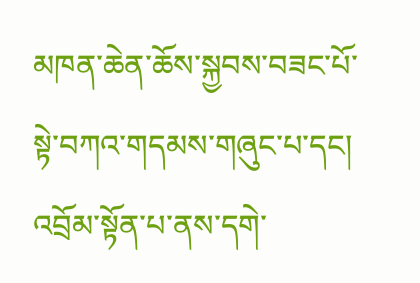མཁན་ཆེན་ཆོས་སྐྱབས་བཟང་པོ་སྟེ་བཀའ་གདམས་གཞུང་པ་དང། འབྲོམ་སྟོན་པ་ནས་དགེ་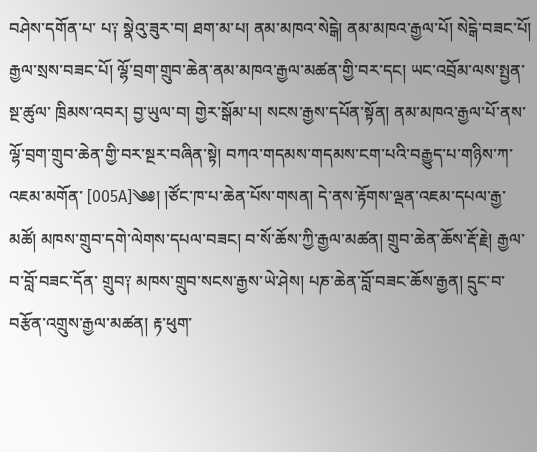བཤེས་དགོན་པ་ པ༑ སྣེའུ་ཟུར་བ། ཐག་མ་པ། ནམ་མཁའ་སེངྒེ། ནམ་མཁའ་རྒྱལ་པོ། སེངྒེ་བཟང་པོ། རྒྱལ་སྲས་བཟང་པོ། ལྷོ་བྲག་གྲུབ་ཆེན་ནམ་མཁའ་རྒྱལ་མཚན་གྱི་བར་དང། ཡང་འབྲོམ་ལས་སྤྱན་སྔ་ཚུལ་ ཁྲིམས་འབར། བྱ་ཡུལ་བ། གྱེར་སྒོམ་པ། སངས་རྒྱས་དཔོན་སྟོན། ནམ་མཁའ་རྒྱལ་པོ་ནས་ལྷོ་བྲག་གྲུབ་ཆེན་གྱི་བར་སྔར་བཞིན་སྟེ། བཀའ་གདམས་གདམས་ངག་པའི་བརྒྱུད་པ་གཉིས་ཀ་འཇམ་མགོན་ [005A]༄༅། །ཙོང་ཁ་པ་ཆེན་པོས་གསན། དེ་ནས་རྟོགས་ལྡན་འཇམ་དཔལ་རྒྱ་མཚོ། མཁས་གྲུབ་དགེ་ལེགས་དཔལ་བཟང། བ་སོ་ཆོས་ཀྱི་རྒྱལ་མཚན། གྲུབ་ཆེན་ཆོས་རྡོ་རྗེ། རྒྱལ་བ་བློ་བཟང་དོན་ གྲུབ༑ མཁས་གྲུབ་སངས་རྒྱས་ཡེ་ཤེས། པཎ་ཆེན་བློ་བཟང་ཆོས་རྒྱན། དྲུང་བ་བརྩོན་འགྲུས་རྒྱལ་མཚན། རྟ་ཕུག་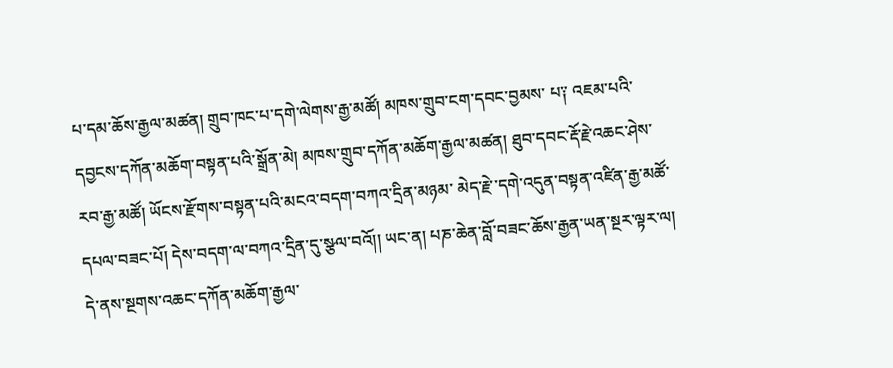པ་དམ་ཆོས་རྒྱལ་མཚན། གྲུབ་ཁང་པ་དགེ་ལེགས་རྒྱ་མཚོ། མཁས་གྲུབ་ངག་དབང་བྱམས་ པ༑ འཇམ་པའི་དབྱངས་དཀོན་མཆོག་བསྟན་པའི་སྒྲོན་མེ། མཁས་གྲུབ་དཀོན་མཆོག་རྒྱལ་མཚན། ཐུབ་དབང་རྡོ་རྗེ་འཆང་ཤེས་རབ་རྒྱ་མཚོ། ཡོངས་རྫོགས་བསྟན་པའི་མངའ་བདག་བཀའ་དྲིན་མཉམ་ མེད་རྗེ་་དགེ་འདུན་བསྟན་འཛིན་རྒྱ་མཚོ་དཔལ་བཟང་པོ། དེས་བདག་ལ་བཀའ་དྲིན་དུ་སྩལ་བའོ།། ཡང་ན། པཎ་ཆེན་བློ་བཟང་ཆོས་རྒྱན་ཡན་སྔར་ལྟར་ལ། དེ་ནས་སྔགས་འཆང་དཀོན་མཆོག་རྒྱལ་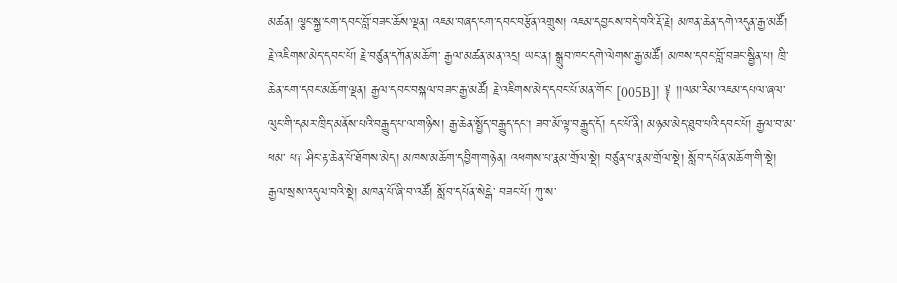མཚན། ལྕང་སྐྱ་ངག་དབང་བློ་བཟང་ཆོས་ལྡན། འཇམ་བཞད་ངག་དབང་བརྩོན་འགྲུས། འཇམ་དབྱངས་བདེ་བའི་རྡོ་རྗེ། མཁན་ཆེན་དགེ་འདུན་རྒྱ་མཚོ། རྗེ་འཇིགས་མེད་དབང་པོ། རྗེ་བཙུན་དཀོན་མཆོག་ རྒྱལ་མཚན་མན་འདྲ། ཡང་ན། སྒྲུབ་ཁང་དགེ་ལེགས་རྒྱ་མཚོ། མཁས་དབང་བློ་བཟང་སྦྱིན་པ། ཁྲི་ཆེན་ངག་དབང་མཆོག་ལྡན། རྒྱལ་དབང་བསྐལ་བཟང་རྒྱ་མཚོ། རྗེ་འཇིགས་མེད་དབང་པོ་མན་གོང་ [005B]། ༈ །།ལམ་རིམ་འཇམ་དཔལ་ཞལ་ལུང་གི་དམར་ཁྲིད་མནོས་པའི་བརྒྱུད་པ་ལ་གཉིས། རྒྱ་ཆེན་སྤྱོད་བརྒྱུད་དང། ཟབ་མོ་ལྟ་བརྒྱུད་དོ། དང་པོ་ནི། མཉམ་མེད་ཐུབ་པའི་དབང་པོ། རྒྱལ་བ་མ་ཕམ་ པ༑ ཤིང་རྟ་ཆེན་པོ་ཐོགས་མེད། མཁས་མཆོག་དབྱིག་གཉེན། འཕགས་པ་རྣམ་གྲོལ་སྡེ། བཙུན་པ་རྣམ་གྲོལ་སྡེ། སློབ་དཔོན་མཆོག་གི་སྡེ། རྒྱལ་སྲས་འདུལ་བའི་སྡེ། མཁན་པོ་ཞི་བ་འཚོ། སློབ་དཔོན་སེངྒེ་ བཟང་པོ། ཀུ་ས་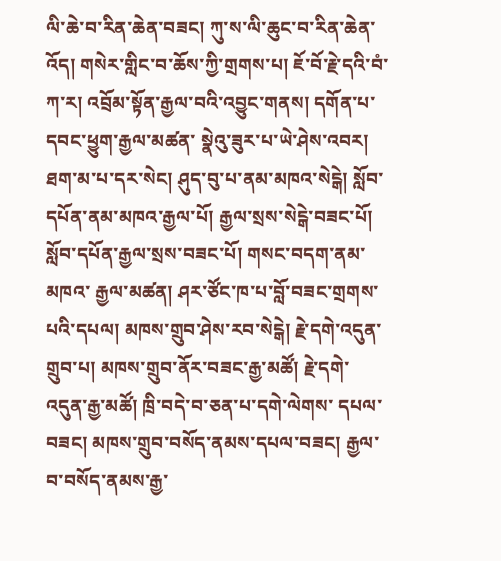ལི་ཆེ་བ་རིན་ཆེན་བཟང། ཀུ་ས་ལི་ཆུང་བ་རིན་ཆེན་འོད། གསེར་གླིང་བ་ཆོས་ཀྱི་གྲགས་པ། ཇོ་བོ་རྗེ་དའི་བཾ་ཀ་ར། འབྲོམ་སྟོན་རྒྱལ་བའི་འབྱུང་གནས། དགོན་པ་དབང་ཕྱུག་རྒྱལ་མཚན་ སྣེའུ་ཟུར་པ་ཡེ་ཤེས་འབར། ཐག་མ་པ་དར་སེང། ཤུད་བུ་པ་ནམ་མཁའ་སེངྒེ། སློབ་དཔོན་ནམ་མཁའ་རྒྱལ་པོ། རྒྱལ་སྲས་སེངྒེ་བཟང་པོ། སློབ་དཔོན་རྒྱལ་སྲས་བཟང་པོ། གསང་བདག་ནམ་མཁའ་ རྒྱལ་མཚན། ཤར་ཙོང་ཁ་པ་བློ་བཟང་གྲགས་པའི་དཔལ། མཁས་གྲུབ་ཤེས་རབ་སེངྒེ། རྗེ་དགེ་འདུན་གྲུབ་པ། མཁས་གྲུབ་ནོར་བཟང་རྒྱ་མཚོ། རྗེ་དགེ་འདུན་རྒྱ་མཚོ། ཁྲི་བདེ་བ་ཅན་པ་དགེ་ལེགས་ དཔལ་བཟང། མཁས་གྲུབ་བསོད་ནམས་དཔལ་བཟང། རྒྱལ་བ་བསོད་ནམས་རྒྱ་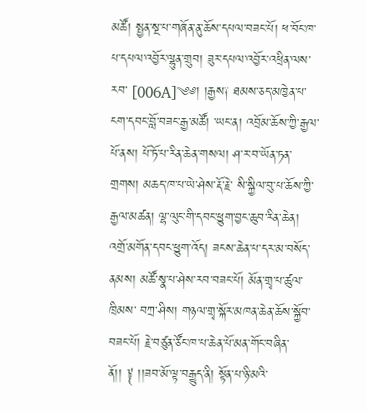མཚོ། སྤྱན་སྔ་པ་གཞོན་ནུ་ཆོས་དཔལ་བཟང་པོ། ཕ་བོང་ཁ་པ་དཔལ་འབྱོར་ལྷུན་གྲུབ། ཟུར་དཔལ་འབྱོར་འཕྲིན་ལས་རབ་ [006A]༄༅། །རྒྱས༑ ཐམས་ཅད་མཁྱེན་པ་ངག་དབང་བློ་བཟང་རྒྱ་མཚོ། ་ཡང་ན། འབྲོམ་ཆོས་ཀྱི་རྒྱལ་པོ་ནས། པོ་ཏོ་པ་རིན་ཆེན་གསལ། ཤ་ར་བ་ཡོན་ཏན་གྲགས། མཆད་ཁ་པ་ཡེ་ཤེས་རྡོ་རྗེ་ སི་སྐྱིལ་བུ་པ་ཆོས་ཀྱི་རྒྱལ་མཚན། ལྷ་ལུང་གི་དབང་ཕྱུག་བྱང་ཆུབ་རིན་ཆེན། འགྲོ་མགོན་དབང་ཕྱུག་འོད། ཟངས་ཆེན་པ་དར་མ་བསོད་ནམས། མཚོ་སྣ་པ་ཤེས་རབ་བཟང་པོ། མོན་གྲྭ་པ་ཚུལ་ཁྲིམས་ བཀྲ་ཤིས། གཉལ་གྲྭ་སྐོར་མཁན་ཆེན་ཆོས་སྐྱོབ་བཟང་པོ། རྗེ་བཙུན་ཙོང་ཁ་པ་ཆེན་པོ་མན་གོང་བཞིན་ནོ།། ༈ །།ཟབ་མོ་ལྟ་བརྒྱུད་ནི། སྟོན་པ་ཉི་མའི་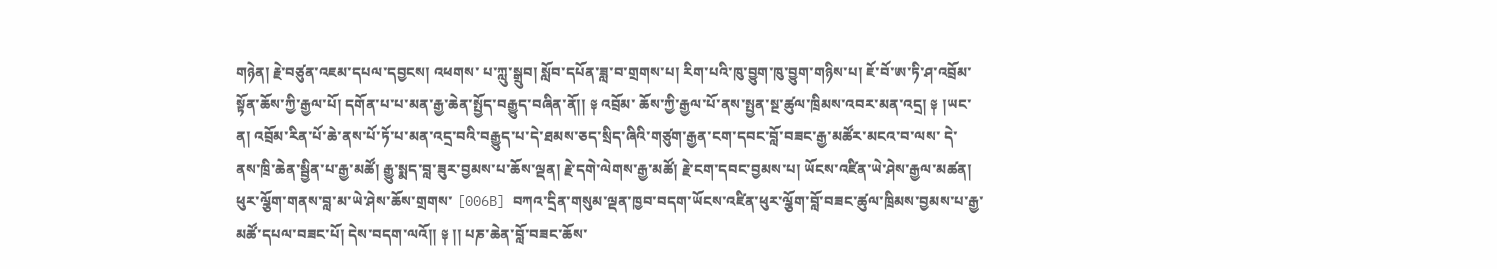གཉེན། རྗེ་བཙུན་འཇམ་དཔལ་དབྱངས། འཕགས་ པ་ཀླུ་སྒྲུབ། སློབ་དཔོན་ཟླ་བ་གྲགས་པ། རིག་པའི་ཁུ་བྱུག་ཁུ་བྱུག་གཉིས་པ། ཇོ་བོ་ཨ་ཏི་ཤ་འབྲོམ་སྟོན་ཆོས་ཀྱི་རྒྱལ་པོ། དགོན་པ་པ་མན་རྒྱ་ཆེན་སྤྱོད་བརྒྱུད་བཞིན་ནོ།། ༈ འབྲོམ་ ཆོས་ཀྱི་རྒྱལ་པོ་ནས་སྤྱན་སྔ་ཚུལ་ཁྲིམས་འབར་མན་འདྲ། ༈ །ཡང་ན། འབྲོམ་རིན་པོ་ཆེ་ནས་པོ་ཏོ་པ་མན་འདྲ་བའི་བརྒྱུད་པ་དེ་ཐམས་ཅད་སྲིད་ཞིའི་གཙུག་རྒྱན་ངག་དབང་བློ་བཟང་རྒྱ་མཚོར་མངའ་བ་ལས་ དེ་ནས་ཁྲི་ཆེན་སྦྱིན་པ་རྒྱ་མཚོ། རྒྱུ་སྨད་བླ་ཟུར་བྱམས་པ་ཆོས་ལྡན། རྗེ་དགེ་ལེགས་རྒྱ་མཚོ། རྗེ་ངག་དབང་བྱམས་པ། ཡོངས་འཛིན་ཡེ་ཤེས་རྒྱལ་མཚན། ཕུར་ལྕོག་གནས་བླ་མ་ཡེ་ཤེས་ཆོས་གྲགས་ [006B] བཀའ་དྲིན་གསུམ་ལྡན་ཁྱབ་བདག་ཡོངས་འཛིན་ཕུར་ལྕོག་བློ་བཟང་ཚུལ་ཁྲིམས་བྱམས་པ་རྒྱ་མཚོ་དཔལ་བཟང་པོ། དེས་བདག་ལའོ།། ༈ །། པཎ་ཆེན་བློ་བཟང་ཆོས་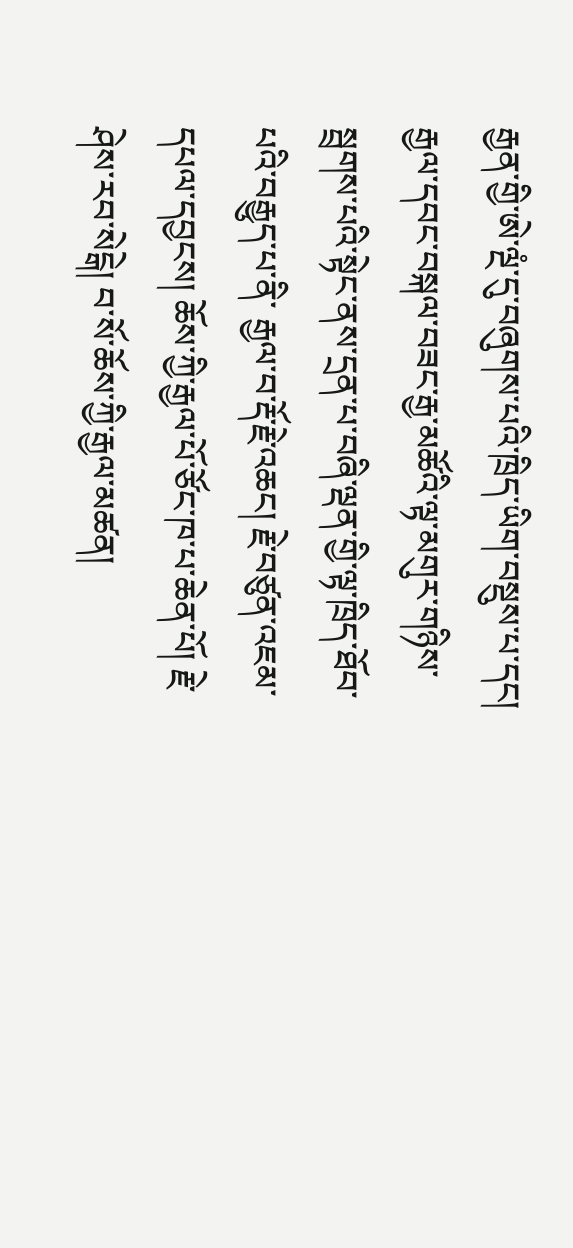རྒྱན་གྱི་ཨེ་ལྔཾ་དུ་བཞུགས་པའི་ཁྲིད་ཡིག་བསྡུས་པ་དང། རྒྱལ་དབང་བསྐལ་བཟང་རྒྱ་མཚོའི་ལྟ་མགུར་གཉིས་སྦྲགས་པའི་སྟེང་ནས་དྲན་པ་བཞི་ལྡན་གྱི་ལྟ་ཁྲིད་ཐོབ་པའི་བརྒྱུད་པ་ནི་ རྒྱལ་བ་རྡོ་རྗེ་འཆང། རྗེ་བཙུན་འཇམ་དཔལ་དབྱངས། ཆོས་ཀྱི་རྒྱལ་པོ་ཙོང་ཁ་པ་ཆེན་པོ། རྗེ་ཤེས་རབ་སེངྒེ། བ་སོ་ཆོས་ཀྱི་རྒྱལ་མཚན།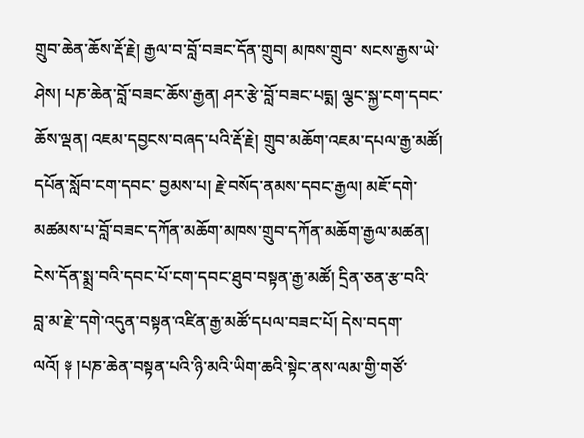གྲུབ་ཆེན་ཆོས་རྡོ་རྗེ། རྒྱལ་བ་བློ་བཟང་དོན་གྲུབ། མཁས་གྲུབ་ སངས་རྒྱས་ཡེ་ཤེས། པཎ་ཆེན་བློ་བཟང་ཆོས་རྒྱན། ཤར་རྩེ་བློ་བཟང་པདྨ། ལྕང་སྐྱ་ངག་དབང་ཆོས་ལྡན། འཇམ་དབྱངས་བཞད་པའི་རྡོ་རྗེ། གྲུབ་མཆོག་འཇམ་དཔལ་རྒྱ་མཚོ། དཔོན་སློབ་ངག་དབང་ བྱམས་པ། རྗེ་བསོད་ནམས་དབང་རྒྱལ། མཇོ་དགེ་མཚམས་པ་བློ་བཟང་དཀོན་མཆོག་མཁས་གྲུབ་དཀོན་མཆོག་རྒྱལ་མཚན། ངེས་དོན་སྨྲ་བའི་དབང་པོ་ངག་དབང་ཐུབ་བསྟན་རྒྱ་མཚོ། དྲིན་ཅན་རྩ་བའི་ བླ་མ་རྗེ་་དགེ་འདུན་བསྟན་འཛིན་རྒྱ་མཚོ་དཔལ་བཟང་པོ། དེས་བདག་ལའོ། ༈ །པཎ་ཆེན་བསྟན་པའི་ཉི་མའི་ཡིག་ཆའི་སྟེང་ནས་ལམ་གྱི་གཙོ་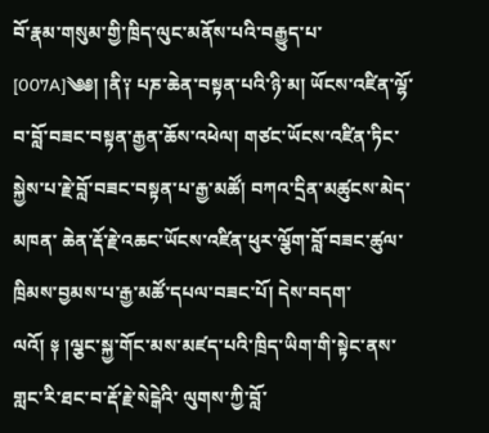བོ་རྣམ་གསུམ་གྱི་ཁྲིད་ལུང་མནོས་པའི་བརྒྱུད་པ་ [007A]༄༅། །ནི༑ པཎ་ཆེན་བསྟན་པའི་ཉི་མ། ཡོངས་འཛིན་ལྷོ་བ་བློ་བཟང་བསྟན་རྒྱན་ཆོས་འཕེལ། གཙང་ཡོངས་འཛིན་ཏིང་སྐྱེས་པ་རྗེ་བློ་བཟང་བསྟན་པ་རྒྱ་མཚོ། བཀའ་དྲིན་མཚུངས་མེད་མཁན་ ཆེན་རྡོ་རྗེ་འཆང་ཡོངས་འཛིན་ཕུར་ལྕོག་བློ་བཟང་ཚུལ་ཁྲིམས་བྱམས་པ་རྒྱ་མཚོ་དཔལ་བཟང་པོ། དེས་བདག་ལའོ། ༈ །ལྕང་སྐྱ་གོང་མས་མཛད་པའི་ཁྲིད་ཡིག་གི་སྟེང་ནས་གླང་རི་ཐང་བ་རྡོ་རྗེ་སེངྒེའི་ ལུགས་ཀྱི་བློ་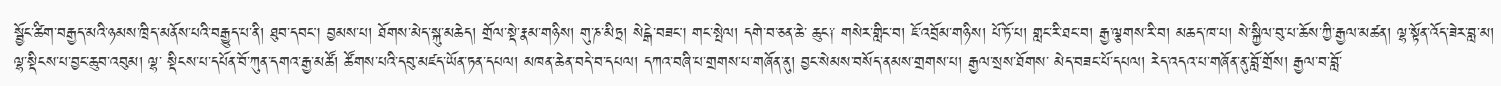སྦྱོང་ཚིག་བརྒྱད་མའི་ཉམས་ཁྲིད་མནོས་པའི་བརྒྱུད་པ་ནི། ཐུབ་དབང། བྱམས་པ། ཐོགས་མེད་སྐུ་མཆེད། གྲོལ་སྡེ་རྣམ་གཉིས། གུ་ཎ་མིཏྲ། སེངྒེ་བཟང། གང་སྤེལ། དགེ་བ་ཅན་ཆེ་ ཆུང༑ གསེར་གླིང་བ། ཇོ་འབྲོམ་གཉིས། པོ་ཏོ་པ། གླང་རི་ཐང་བ། རྒྱ་ལྕགས་རི་བ། མཆད་ཁ་པ། སེ་སྐྱིལ་བུ་པ་ཆོས་ཀྱི་རྒྱལ་མཚན། ལྷ་སྟོན་འོད་ཟེར་བླ་མ། ལྷ་སྡིངས་པ་བྱང་ཆུབ་འབུམ། ལྷ་ སྡིངས་པ་དཔོན་བོ་ཀུན་དགའ་རྒྱ་མཚོ། ཚོགས་པའི་དབུ་མཛད་ཡོན་ཏན་དཔལ། མཁན་ཆེན་བདེ་བ་དཔལ། དཀའ་བཞི་པ་གྲགས་པ་གཞོན་ནུ། བྱང་སེམས་བསོད་ནམས་གྲགས་པ། རྒྱལ་སྲས་ཐོགས་ མེད་བཟང་པོ་དཔལ། རེད་འདའ་པ་གཞོན་ནུ་བློ་གྲོས། རྒྱལ་བ་བློ་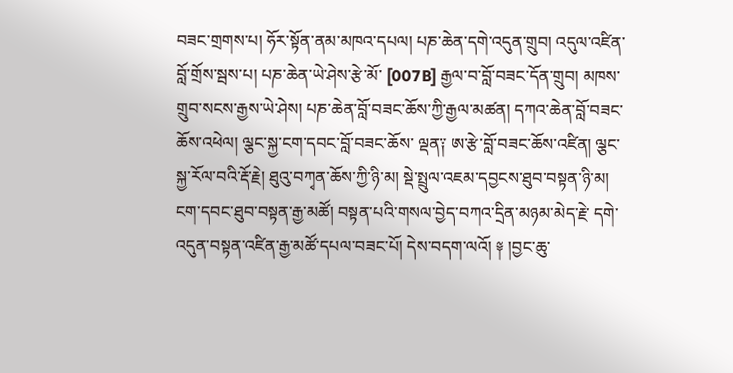བཟང་གྲགས་པ། ཧོར་སྟོན་ནམ་མཁའ་དཔལ། པཎ་ཆེན་དགེ་འདུན་གྲུབ། འདུལ་འཛིན་བློ་གྲོས་སྦས་པ། པཎ་ཆེན་ཡེ་ཤེས་རྩེ་མོ་ [007B] རྒྱལ་བ་བློ་བཟང་དོན་གྲུབ། མཁས་གྲུབ་སངས་རྒྱས་ཡེ་ཤེས། པཎ་ཆེན་བློ་བཟང་ཆོས་ཀྱི་རྒྱལ་མཚན། དཀའ་ཆེན་བློ་བཟང་ཆོས་འཕེལ། ལྕང་སྐྱ་ངག་དབང་བློ་བཟང་ཆོས་ ལྡན༑ ཨ་རྩེ་བློ་བཟང་ཆོས་འཛིན། ལྕང་སྐྱ་རོལ་བའི་རྡོ་རྗེ། ཐུའུ་བཀྭན་ཆོས་ཀྱི་ཉི་མ། སྡེ་སྤྲུལ་འཇམ་དབྱངས་ཐུབ་བསྟན་ཉི་མ། ངག་དབང་ཐུབ་བསྟན་རྒྱ་མཚོ། བསྟན་པའི་གསལ་བྱེད་བཀའ་དྲིན་མཉམ་མེད་རྗེ་ དགེ་འདུན་བསྟན་འཛིན་རྒྱ་མཚོ་དཔལ་བཟང་པོ། དེས་བདག་ལའོ། ༈ །བྱང་ཆུ་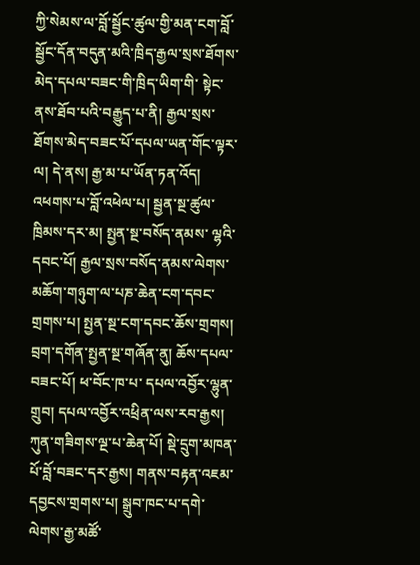ཀྱི་སེམས་ལ་བློ་སྦྱོང་ཚུལ་གྱི་མན་ངག་བློ་སྦྱོང་དོན་བདུན་མའི་ཁྲིད་རྒྱལ་སྲས་ཐོགས་མེད་དཔལ་བཟང་གི་ཁྲིད་ཡིག་གི་ སྟེང་ནས་ཐོབ་པའི་བརྒྱུད་པ་ནི། རྒྱལ་སྲས་ཐོགས་མེད་བཟང་པོ་དཔལ་ཡན་གོང་ལྟར་ལ། དེ་ནས། རྒྱ་མ་པ་ཡོན་ཏན་འོད། འཕགས་པ་བློ་འཕེལ་པ། སྦྱན་སྔ་ཚུལ་ཁྲིམས་དར་མ། སྤྱན་སྔ་བསོད་ནམས་ ལྷའི་དབང་པོ། རྒྱལ་སྲས་བསོད་ནམས་ལེགས་མཆོག་གཉུག་ལ་པཎ་ཆེན་ངག་དབང་གྲགས་པ། སྤྱན་སྔ་ངག་དབང་ཆོས་གྲགས། བྲག་དགོན་སྤྱན་སྔ་གཞོན་ནུ། ཆོས་དཔལ་བཟང་པོ། ཕ་བོང་ཁ་པ་ དཔལ་འབྱོར་ལྷུན་གྲུབ། དཔལ་འབྱོར་འཕྲིན་ལས་རབ་རྒྱས། ཀུན་གཟིགས་ལྔ་པ་ཆེན་པོ། སྡེ་དྲུག་མཁན་པོ་བློ་བཟང་དར་རྒྱས། གནས་བརྟན་འཇམ་དབྱངས་གྲགས་པ། སྒྲུབ་ཁང་པ་དགེ་ལེགས་རྒྱ་མཚོ་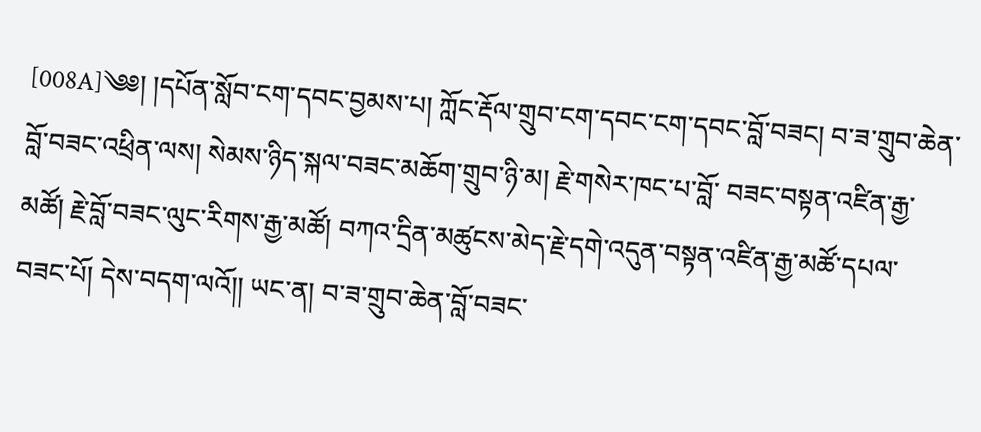[008A]༄༅། །དཔོན་སློབ་ངག་དབང་བྱམས་པ། ཀློང་རྡོལ་གྲུབ་ངག་དབང་ངག་དབང་བློ་བཟང། བ་ཟ་གྲུབ་ཆེན་བློ་བཟང་འཕྲིན་ལས། སེམས་ཉིད་སྐལ་བཟང་མཆོག་གྲུབ་ཉི་མ། རྗེ་གསེར་ཁང་པ་བློ་ བཟང་བསྟན་འཛིན་རྒྱ་མཚོ། རྗེ་བློ་བཟང་ལུང་རིགས་རྒྱ་མཚོ། བཀའ་དྲིན་མཚུངས་མེད་རྗེ་དགེ་འདུན་བསྟན་འཛིན་རྒྱ་མཚོ་དཔལ་བཟང་པོ། དེས་བདག་ལའོ།། ཡང་ན། བ་ཟ་གྲུབ་ཆེན་བློ་བཟང་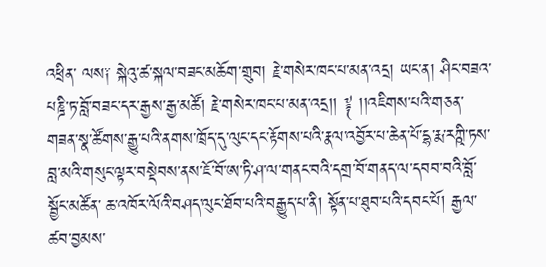འཕྲིན་ ལས༑ སྐེའུ་ཚ་སྐལ་བཟང་མཆོག་གྲུབ། རྗེ་གསེར་ཁང་པ་མན་འདྲ། ཡང་ན། ཤིང་བཟའ་པཎྜི་ཏ་བློ་བཟང་དར་རྒྱས་རྒྱ་མཚོ། རྗེ་གསེར་ཁང་པ་མན་འདྲ།། ༈ །།འཇིགས་པའི་གཅན་ གཟན་སྣ་ཚོགས་རྒྱུ་པའི་ནགས་ཁྲོད་དུ་ལུང་དང་རྟོགས་པའི་རྣལ་འབྱོར་པ་ཆེན་པོ་དྷ་རྨ་རཀྵི་ཏས་བླ་མའི་གསུང་ལྟར་བསྡེབས་ནས་ཇོ་བོ་ཨ་ཏི་ཤ་ལ་གནང་བའི་དགྲ་བོ་གནད་ལ་དབབ་བའི་བློ་སྦྱོང་མཚོན་ ཆ་འཁོར་ལོའི་བཤད་ལུང་ཐོབ་པའི་བརྒྱུད་པ་ནི། སྟོན་པ་ཐུབ་པའི་དབང་པོ། རྒྱལ་ཚབ་བྱམས་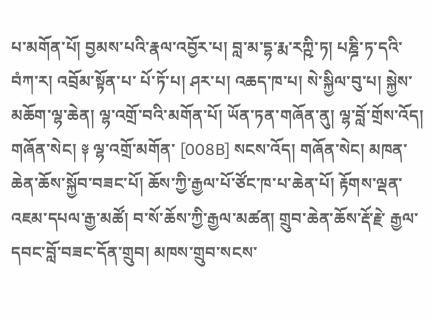པ་མགོན་པོ། བྱམས་པའི་རྣལ་འབྱོར་པ། བླ་མ་དྷ་རྨ་རཀྵི་ཏ། པཎྜི་ཏ་དའི་བཾཀ་ར། འབྲོམ་སྟོན་པ་ པོ་ཏོ་པ། ཤར་པ། འཆད་ཁ་པ། སེ་སྐྱིལ་བུ་པ། སྐྱེས་མཆོག་ལྷ་ཆེན། ལྷ་འགྲོ་བའི་མགོན་པོ། ཡོན་ཏན་གཞོན་ནུ། ལྷ་བློ་གྲོས་འོད། གཞོན་སེང། ༈ ལྷ་འགྲོ་མགོན་ [008B] སངས་འོད། གཞོན་སེང། མཁན་ཆེན་ཆོས་སྐྱོབ་བཟང་པོ། ཆོས་ཀྱི་རྒྱལ་པོ་ཙོང་ཁ་པ་ཆེན་པོ། རྟོགས་ལྡན་འཇམ་དཔལ་རྒྱ་མཚོ། བ་སོ་ཆོས་ཀྱི་རྒྱལ་མཚན། གྲུབ་ཆེན་ཆོས་རྡོ་རྗེ་ རྒྱལ་དབང་བློ་བཟང་དོན་གྲུབ། མཁས་གྲུབ་སངས་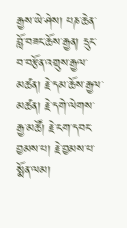རྒྱས་ཡེ་ཤེས། པཎ་ཆེན་བློ་བཟང་ཆོས་རྒྱན། དྲུང་བ་བརྩོན་འགྲུས་རྒྱལ་མཚན། རྗེ་དམ་ཆོས་རྒྱལ་མཚན། རྗེ་དགེ་ལེགས་རྒྱ་མཚོ། རྗེ་ངག་དབང་ བྱམས་པ། རྗེ་བྱམས་པ་སྨོན་ལམ།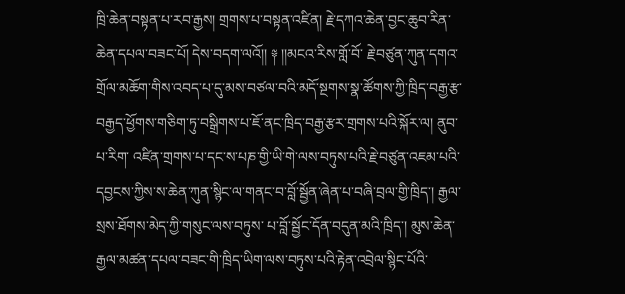ཁྲི་ཆེན་བསྟན་པ་རབ་རྒྱས། གྲགས་པ་བསྟན་འཛིན། རྗེ་དཀའ་ཆེན་བྱང་ཆུབ་རིན་ཆེན་དཔལ་བཟང་པོ། དེས་བདག་ལའོ།། ༈ །།མངའ་རིས་གློ་བོ་ རྗེ་བཙུན་ཀུན་དགའ་གྲོལ་མཆོག་གིས་འབད་པ་དུ་མས་བཙལ་བའི་མདོ་སྔགས་སྣ་ཚོགས་ཀྱི་ཁྲིད་བརྒྱ་རྩ་བརྒྱད་ཕྱོགས་གཅིག་ཏུ་བསྒྲིགས་པ་ཇོ་ནང་ཁྲིད་བརྒྱ་རྩར་གྲགས་པའི་སྐོར་ལ། ནུབ་པ་རིག་ འཛིན་གྲགས་པ་དང་ས་པཎ་གྱི་ཡི་གེ་ལས་བཏུས་པའི་རྗེ་བཙུན་འཇམ་པའི་དབྱངས་ཀྱིས་ས་ཆེན་ཀུན་སྙིང་ལ་གནང་བ་བློ་སྦྱོན་ཞེན་པ་བཞི་བྲལ་གྱི་ཁྲིད་། རྒྱལ་སྲས་ཐོགས་མེད་ཀྱི་གསུང་ལས་བཏུས་ པ་བློ་སྦྱོང་དོན་བདུན་མའི་ཁྲིད་། མུས་ཆེན་རྒྱལ་མཚན་དཔལ་བཟང་གི་ཁྲིད་ཡིག་ལས་བཏུས་པའི་རྟེན་འབྲེལ་སྙིང་པོའི་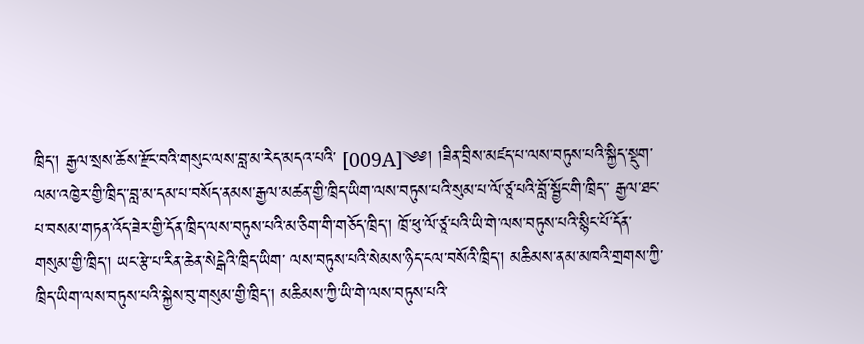ཁྲིད་། རྒྱལ་སྲས་ཆོས་རྫོང་བའི་གསུང་ལས་བླ་མ་རེད་མདའ་པའི་ [009A]༄༅། །ཟིན་བྲིས་མཛད་པ་ལས་བཏུས་པའི་སྐྱིད་སྡུག་ལམ་འཁྱེར་གྱི་ཁྲིད་་བླ་མ་དམ་པ་བསོད་ནམས་རྒྱལ་མཚན་གྱི་ཁྲིད་ཡིག་ལས་བཏུས་པའི་སུམ་པ་ལོ་ཙཱ་པའི་བློ་སྦྱོང་གི་ཁྲིད་་ རྒྱལ་ཐང་པ་བསམ་གཏན་འོད་ཟེར་གྱི་དོན་ཁྲིད་ལས་བཏུས་པའི་མ་ཅིག་གི་གཅོད་ཁྲིད་། ཁྲོ་ཕུ་ལོ་ཙཱ་པའི་ཡི་གེ་ལས་བཏུས་པའི་སྙིང་པོ་དོན་གསུམ་གྱི་ཁྲིད་། ཡང་རྩེ་པ་རིན་ཆེན་སེངྒེའི་ཁྲིད་ཡིག་ ལས་བཏུས་པའི་སེམས་ཉིད་ངལ་བསོའི་ཁྲིད་། མཆིམས་ནམ་མཁའི་གྲགས་ཀྱི་ཁྲིད་ཡིག་ལས་བཏུས་པའི་སྐྱེས་བུ་གསུམ་གྱི་ཁྲིད་། མཆིམས་ཀྱི་ཡི་གེ་ལས་བཏུས་པའི་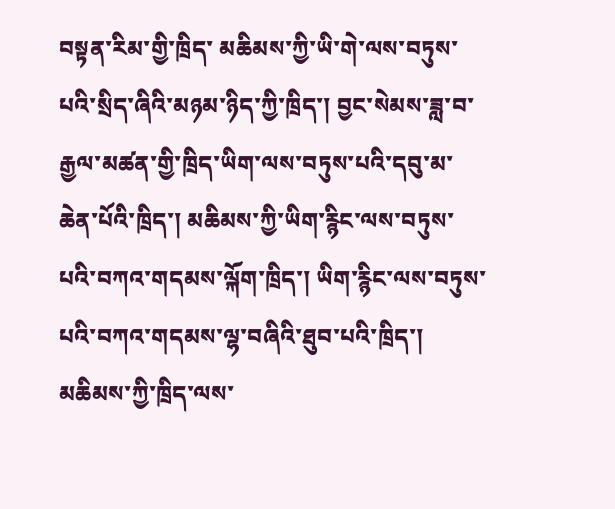བསྟན་རིམ་གྱི་ཁྲིད་ མཆིམས་ཀྱི་ཡི་གེ་ལས་བཏུས་པའི་སྲིད་ཞིའི་མཉམ་ཉིད་ཀྱི་ཁྲིད་། བྱང་སེམས་ཟླ་བ་རྒྱལ་མཚན་གྱི་ཁྲིད་ཡིག་ལས་བཏུས་པའི་དབུ་མ་ཆེན་པོའི་ཁྲིད་། མཆིམས་ཀྱི་ཡིག་རྙིང་ལས་བཏུས་ པའི་བཀའ་གདམས་ལྐོག་ཁྲིད་། ཡིག་རྙིང་ལས་བཏུས་པའི་བཀའ་གདམས་ལྷ་བཞིའི་ཐུབ་པའི་ཁྲིད་། མཆིམས་ཀྱི་ཁྲིད་ལས་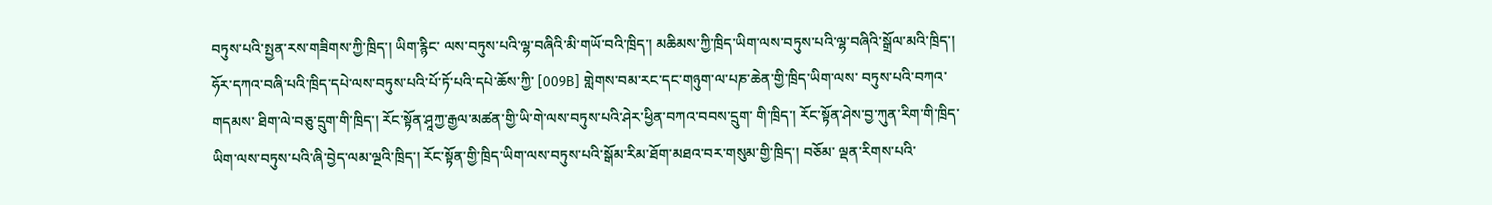བཏུས་པའི་སྤྱན་རས་གཟིགས་ཀྱི་ཁྲིད་། ཡིག་རྙིང་ ལས་བཏུས་པའི་ལྷ་བཞིའི་མི་གཡོ་བའི་ཁྲིད་། མཆིམས་ཀྱི་ཁྲིད་ཡིག་ལས་བཏུས་པའི་ལྷ་བཞིའི་སྒྲོལ་མའི་ཁྲིད་། ཧོར་དཀའ་བཞི་པའི་ཁྲིད་དཔེ་ལས་བཏུས་པའི་པོ་ཏོ་པའི་དཔེ་ཆོས་ཀྱི་ [009B] གླེགས་བམ་རང་དང་གཉུག་ལ་པཎ་ཆེན་གྱི་ཁྲིད་ཡིག་ལས་ བཏུས་པའི་བཀའ་གདམས་ ཐིག་ལེ་བཅུ་དྲུག་གི་ཁྲིད་། རོང་སྟོན་ཤཱཀྱ་རྒྱལ་མཚན་གྱི་ཡི་གེ་ལས་བཏུས་པའི་ཤེར་ཕྱིན་བཀའ་བབས་དྲུག་ གི་ཁྲིད་། རོང་སྟོན་ཤེས་བྱ་ཀུན་རིག་གི་ཁྲིད་ཡིག་ལས་བཏུས་པའི་ཞི་བྱེད་ལམ་ལྔའི་ཁྲིད་། རོང་སྟོན་གྱི་ཁྲིད་ཡིག་ལས་བཏུས་པའི་སྒོམ་རིམ་ཐོག་མཐའ་བར་གསུམ་གྱི་ཁྲིད་། བཅོམ་ ལྡན་རིགས་པའི་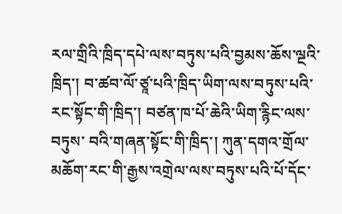རལ་གྲིའི་ཁྲིད་དཔེ་ལས་བཏུས་པའི་བྱམས་ཆོས་ལྔའི་ཁྲིད་། བ་ཚབ་ལོ་ཙཱ་པའི་ཁྲིད་ཡིག་ལས་བཏུས་པའི་རང་སྟོང་གི་ཁྲིད་། བཙན་ཁ་པོ་ཆེའི་ཡིག་རྙིང་ལས་བཏུས་ བའི་གཞན་སྟོང་གི་ཁྲིད་། ཀུན་དགའ་གྲོལ་མཆོག་རང་གི་རྒྱས་འགྲེལ་ལས་བཏུས་པའི་པོ་དོང་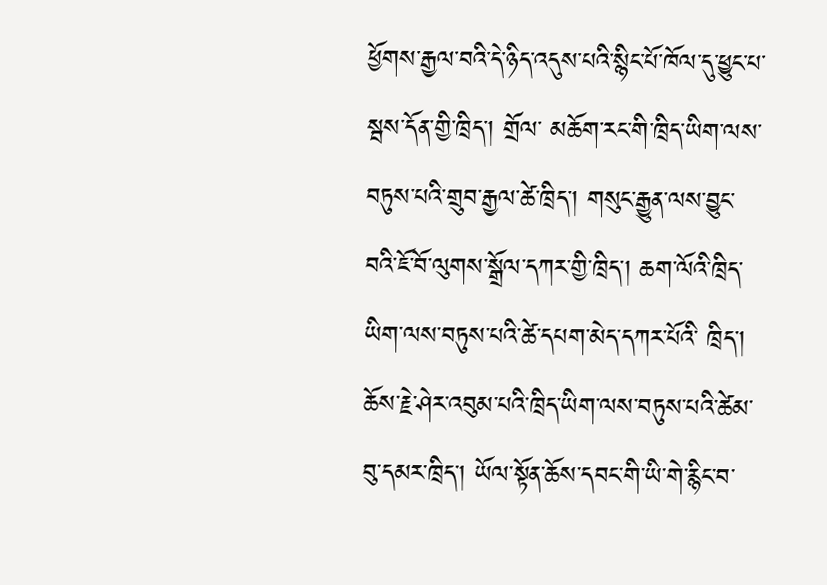ཕྱོགས་རྒྱལ་བའི་དེ་ཉིད་འདུས་པའི་སྙིང་པོ་ཁོལ་དུ་ཕྱུང་པ་སྦས་དོན་གྱི་ཁྲིད་། གྲོལ་ མཆོག་རང་གི་ཁྲིད་ཡིག་ལས་བཏུས་པའི་གྲུབ་རྒྱལ་ཚེ་ཁྲིད་། གསུང་རྒྱུན་ལས་བྱུང་བའི་ཇོ་བོ་ལུགས་སྒྲོལ་དཀར་གྱི་ཁྲིད་། ཆག་ལོའི་ཁྲིད་ཡིག་ལས་བཏུས་པའི་ཚེ་དཔག་མེད་དཀར་པོའི་ ཁྲིད་། ཆོས་རྗེ་ཤེར་འབུམ་པའི་ཁྲིད་ཡིག་ལས་བཏུས་པའི་ཚེམ་བུ་དམར་ཁྲིད་། ཡོལ་སྟོན་ཆོས་དབང་གི་ཡི་གེ་རྙིང་བ་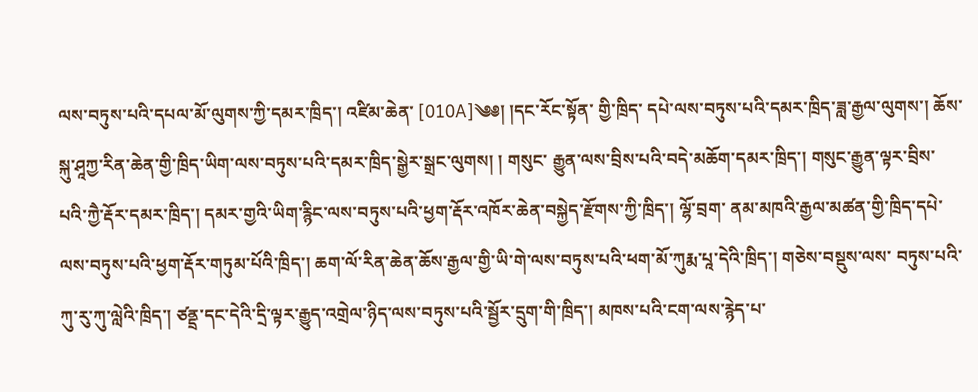ལས་བཏུས་པའི་དཔལ་མོ་ལུགས་ཀྱི་དམར་ཁྲིད་། འཛིམ་ཆེན་ [010A]༄༅། །དང་རོང་སྟོན་ གྱི་ཁྲིད་ དཔེ་ལས་བཏུས་པའི་དམར་ཁྲིད་ཟླ་རྒྱལ་ལུགས་། ཆོས་སྐུ་ཤཱཀྱ་རིན་ཆེན་གྱི་ཁྲིད་ཡིག་ལས་བཏུས་པའི་དམར་ཁྲིད་སྒྱེར་སྒྲང་ལུགས། ། གསུང་ རྒྱུན་ལས་བྲིས་པའི་བདེ་མཆོག་དམར་ཁྲིད་། གསུང་རྒྱུན་ལྟར་བྲིས་པའི་ཀྱཻ་རྡོར་དམར་ཁྲིད་། དམར་གྱའི་ཡིག་རྙིང་ལས་བཏུས་པའི་ཕྱག་རྡོར་འཁོར་ཆེན་བསྐྱེད་རྫོགས་ཀྱི་ཁྲིད་། ལྷོ་བྲག་ ནམ་མཁའི་རྒྱལ་མཚན་གྱི་ཁྲིད་དཔེ་ལས་བཏུས་པའི་ཕྱག་རྡོར་གཏུམ་པོའི་ཁྲིད་། ཆག་ལོ་རིན་ཆེན་ཆོས་རྒྱལ་གྱི་ཡི་གེ་ལས་བཏུས་པའི་ཕག་མོ་ཀུརྨ་པཱ་དེའི་ཁྲིད་། གཅེས་བསྡུས་ལས་ བཏུས་པའི་ཀུ་རུ་ཀུ་ལླེའི་ཁྲིད་། ཙནྡྲ་དང་དེའི་དྲི་ལྟར་རྒྱུད་འགྲེལ་ཉིད་ལས་བཏུས་པའི་སྦྱོར་དྲུག་གི་ཁྲིད་། མཁས་པའི་ངག་ལས་རྙེད་པ་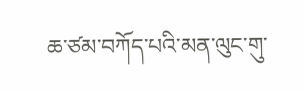ཆ་ཙམ་བཀོད་པའི་མན་ལུང་གུ་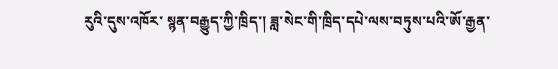རུའི་དུས་འཁོར་ སྙན་བརྒྱུད་ཀྱི་ཁྲིད་། ཟླ་སེང་གི་ཁྲིད་དཔེ་ལས་བཏུས་པའི་ཨོ་རྒྱན་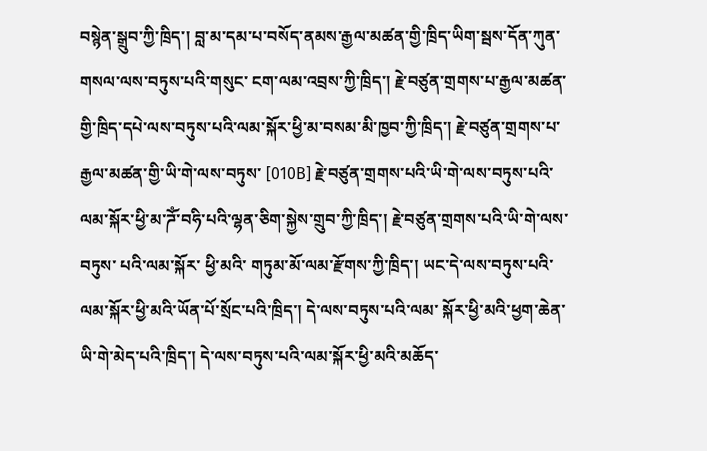བསྙེན་སྒྲུབ་ཀྱི་ཁྲིད་། བླ་མ་དམ་པ་བསོད་ནམས་རྒྱལ་མཚན་གྱི་ཁྲིད་ཡིག་སྦས་དོན་ཀུན་གསལ་ལས་བཏུས་པའི་གསུང་ ངག་ལམ་འབྲས་ཀྱི་ཁྲིད་། རྗེ་བཙུན་གྲགས་པ་རྒྱལ་མཚན་གྱི་ཁྲིད་དཔེ་ལས་བཏུས་པའི་ལམ་སྐོར་ཕྱི་མ་བསམ་མི་ཁྱབ་ཀྱི་ཁྲིད་། རྗེ་བཙུན་གྲགས་པ་རྒྱལ་མཚན་གྱི་ཡི་གེ་ལས་བཏུས་ [010B] རྗེ་བཙུན་གྲགས་པའི་ཡི་གེ་ལས་བཏུས་པའི་ལམ་སྐོར་ཕྱི་མ་ཌོཾ་བཧི་པའི་ལྷན་ཅིག་སྐྱེས་གྲུབ་ཀྱི་ཁྲིད་། རྗེ་བཙུན་གྲགས་པའི་ཡི་གེ་ལས་བཏུས་ པའི་ལམ་སྐོར་ ཕྱི་མའི་ གཏུམ་མོ་ལམ་རྫོགས་ཀྱི་ཁྲིད་། ཡང་དེ་ལས་བཏུས་པའི་ལམ་སྐོར་ཕྱི་མའི་ཡོན་པོ་སྲོང་པའི་ཁྲིད་། དེ་ལས་བཏུས་པའི་ལམ་ སྐོར་ཕྱི་མའི་ཕྱག་ཆེན་ཡི་གེ་མེད་པའི་ཁྲིད་། དེ་ལས་བཏུས་པའི་ལམ་སྐོར་ཕྱི་མའི་མཆོད་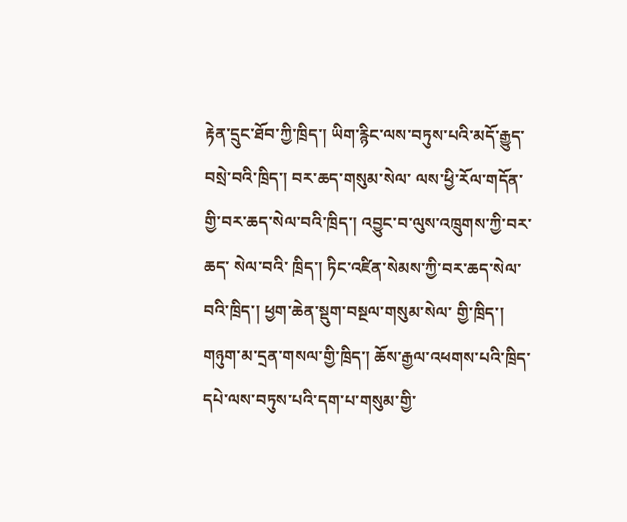རྟེན་དྲུང་ཐོབ་ཀྱི་ཁྲིད་། ཡིག་རྙིང་ལས་བཏུས་པའི་མདོ་རྒྱུད་བསྲེ་བའི་ཁྲིད་། བར་ཆད་གསུམ་སེལ་ ལས་ཕྱི་རོལ་གདོན་གྱི་བར་ཆད་སེལ་བའི་ཁྲིད་། འབྱུང་བ་ལུས་འཁྲུགས་ཀྱི་བར་ཆད་ སེལ་བའི་ ཁྲིད་། ཏིང་འཛིན་སེམས་ཀྱི་བར་ཆད་སེལ་བའི་ཁྲིད་། ཕྱག་ཆེན་སྡུག་བསྔལ་གསུམ་སེལ་ གྱི་ཁྲིད་། གཉུག་མ་དྲན་གསལ་གྱི་ཁྲིད་། ཆོས་རྒྱལ་འཕགས་པའི་ཁྲིད་དཔེ་ལས་བཏུས་པའི་དག་པ་གསུམ་གྱི་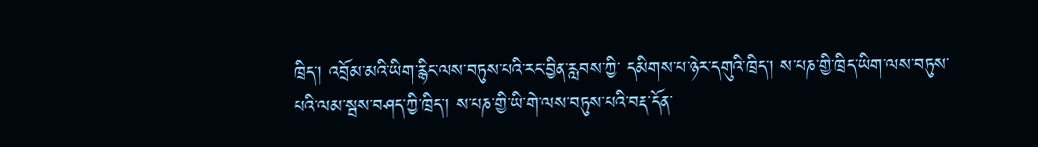ཁྲིད་། འབྲོམ་མའི་ཡིག་རྙིང་ལས་བཏུས་པའི་རང་བྱིན་རླབས་ཀྱི་ དམིགས་པ་ཉེར་དགུའི་ཁྲིད་། ས་པཎ་གྱི་ཁྲིད་ཡིག་ལས་བཏུས་པའི་ལམ་སྦས་བཤད་ཀྱི་ཁྲིད་། ས་པཎ་གྱི་ཡི་གེ་ལས་བཏུས་པའི་བརྡ་དོན་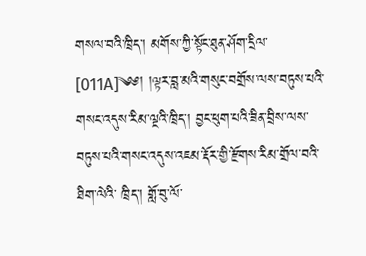གསལ་བའི་ཁྲིད་། མགོས་ཀྱི་སྟོང་ཐུན་ཤོག་དྲིལ་ [011A]༄༅། །ལྟར་བླ་མའི་གསུང་བགྲོས་ལས་བཏུས་པའི་གསང་འདུས་རིམ་ལྔའི་ཁྲིད་། བྱང་ཕུག་པའི་ཟིན་བྲིས་ལས་བཏུས་པའི་གསང་འདུས་འཇམ་རྡོར་གྱི་རྫོགས་རིམ་གྲོལ་བའི་ཐིག་ལེའི་ ཁྲིད་། གློ་བུ་ལོ་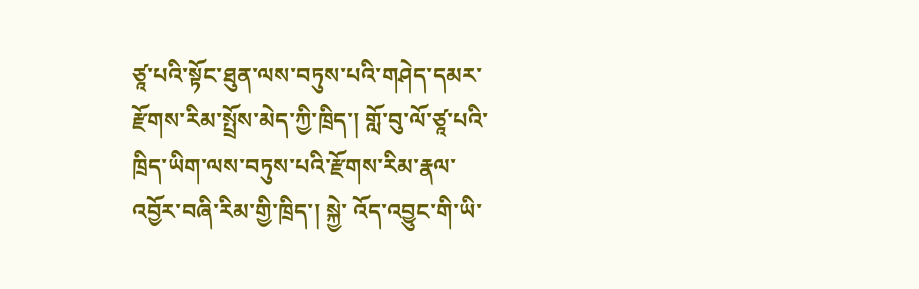ཙཱ་པའི་སྟོང་ཐུན་ལས་བཏུས་པའི་གཤེད་དམར་རྫོགས་རིམ་སྤྲོས་མེད་ཀྱི་ཁྲིད་། གློ་བུ་ལོ་ཙཱ་པའི་ཁྲིད་ཡིག་ལས་བཏུས་པའི་རྫོགས་རིམ་རྣལ་འབྱོར་བཞི་རིམ་གྱི་ཁྲིད་། སྐྱེ་ འོད་འབྱུང་གི་ཡི་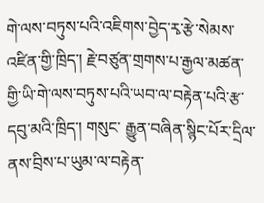གེ་ལས་བཏུས་པའི་འཇིགས་བྱེད་རྭ་རྩེ་སེམས་འཛིན་གྱི་ཁྲིད་། རྗེ་བཙུན་གྲགས་པ་རྒྱལ་མཚན་གྱི་ཡི་གེ་ལས་བཏུས་པའི་ཡབ་ལ་བརྟེན་པའི་རྩ་དབུ་མའི་ཁྲིད་། གསུང་ རྒྱུན་བཞིན་སྙིང་པོར་དྲིལ་ནས་བྲིས་པ་ཡུམ་ལ་བརྟེན་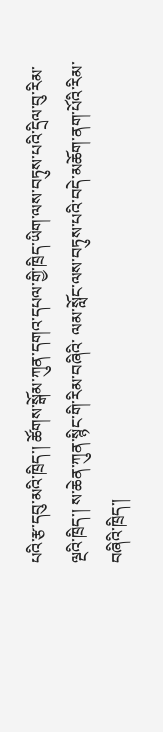པའི་རྩ་དབུ་མའི་ཁྲིད་། ཚོགས་སྒོམ་ཀུན་དགའ་དཔལ་གྱི་ཁྲིད་ཡིག་ལས་བཏུས་པའི་དྲིལ་བུ་རིམ་ལྔའི་ཁྲིད་། ས་ཆེན་ཀུན་སྙིང་གི་རིམ་བཞིའི་ ལམ་སློང་ལས་བཏུས་པའི་བདེ་མཆོག་ནག་པོའི་རིམ་བཞིའི་ཁྲིད་།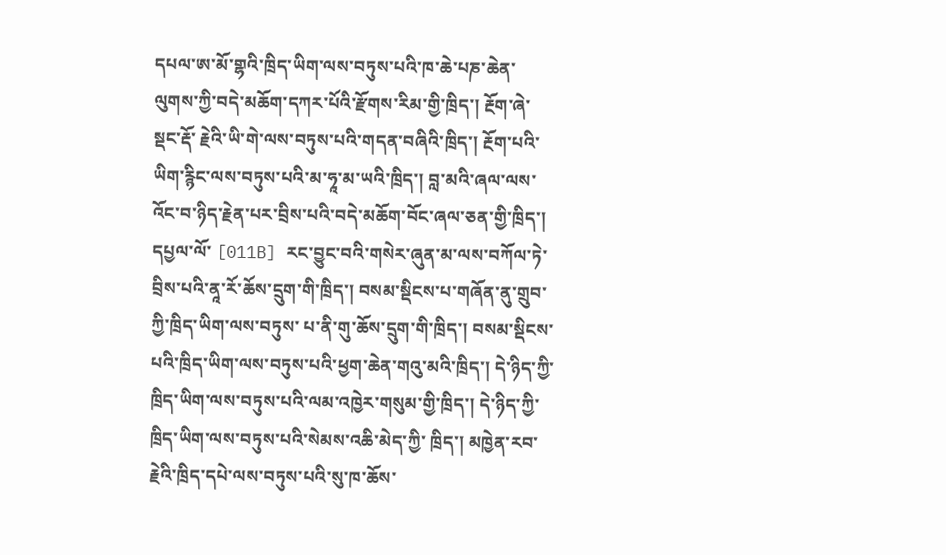དཔལ་ཨ་མོ་གྷའི་ཁྲིད་ཡིག་ལས་བཏུས་པའི་ཁ་ཆེ་པཎ་ཆེན་ལུགས་ཀྱི་བདེ་མཆོག་དཀར་པོའི་རྫོགས་རིམ་གྱི་ཁྲིད་། རྔོག་ཞེ་སྡང་རྡོ་ རྗེའི་ཡི་གེ་ལས་བཏུས་པའི་གདན་བཞིའི་ཁྲིད་། རྔོག་པའི་ཡིག་རྙིང་ལས་བཏུས་པའི་མ་ཧཱ་མ་ཡའི་ཁྲིད་། བླ་མའི་ཞལ་ལས་འོང་བ་ཉིད་རྗེན་པར་བྲིས་པའི་བདེ་མཆོག་བོང་ཞལ་ཅན་གྱི་ཁྲིད་། དཔྱལ་ལོ་ [011B] རང་བྱུང་བའི་གསེར་ཞུན་མ་ལས་བཀོལ་ཏེ་བྲིས་པའི་ནཱ་རོ་ཆོས་དྲུག་གི་ཁྲིད་། བསམ་སྡིངས་པ་གཞོན་ནུ་གྲུབ་ཀྱི་ཁྲིད་ཡིག་ལས་བཏུས་ པ་ནི་གུ་ཆོས་དྲུག་གི་ཁྲིད་། བསམ་སྡིངས་པའི་ཁྲིད་ཡིག་ལས་བཏུས་པའི་ཕྱག་ཆེན་གའུ་མའི་ཁྲིད་། དེ་ཉིད་ཀྱི་ཁྲིད་ཡིག་ལས་བཏུས་པའི་ལམ་འཁྱེར་གསུམ་གྱི་ཁྲིད་། དེ་ཉིད་ཀྱི་ཁྲིད་ཡིག་ལས་བཏུས་པའི་སེམས་འཆི་མེད་ཀྱི་ ཁྲིད་། མཁྱེན་རབ་རྗེའི་ཁྲིད་དཔེ་ལས་བཏུས་པའི་སུ་ཁ་ཆོས་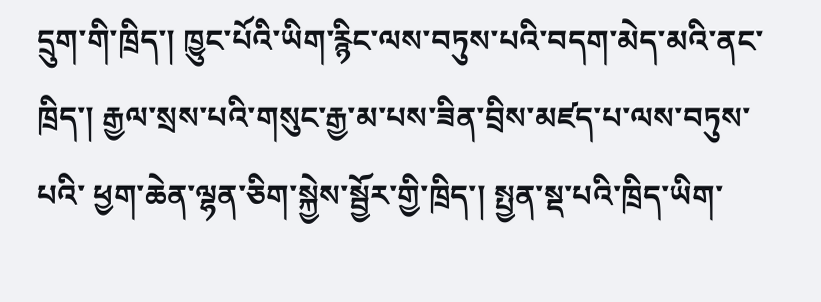དྲུག་གི་ཁྲིད་། ཁྱུང་པོའི་ཡིག་རྙིང་ལས་བཏུས་པའི་བདག་མེད་མའི་ནང་ཁྲིད་། རྒྱལ་སྲས་པའི་གསུང་རྒྱ་མ་པས་ཟིན་བྲིས་མཛད་པ་ལས་བཏུས་པའི་ ཕྱག་ཆེན་ལྷན་ཅིག་སྐྱེས་སྦྱོར་གྱི་ཁྲིད་། སྤྱན་སྡ་པའི་ཁྲིད་ཡིག་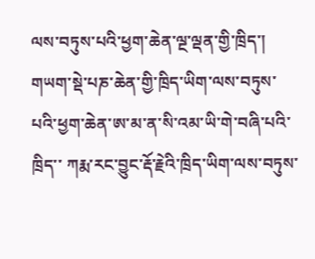ལས་བཏུས་པའི་ཕྱག་ཆེན་ལྔ་ལྡན་གྱི་ཁྲིད་། གཡག་སྡེ་པཎ་ཆེན་གྱི་ཁྲིད་ཡིག་ལས་བཏུས་པའི་ཕྱག་ཆེན་ཨ་མ་ན་སི་འམ་ཡི་གེ་བཞི་པའི་ཁྲིད་་ ཀརྨ་རང་བྱུང་རྡོ་རྗེའི་ཁྲིད་ཡིག་ལས་བཏུས་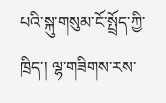པའི་སྐུ་གསུམ་ངོ་སྤྲོད་ཀྱི་ཁྲིད་། ལྷ་གཟིགས་རས་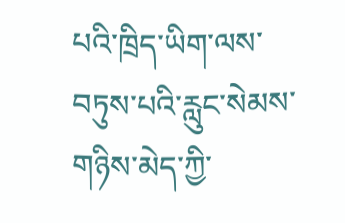པའི་ཁྲིད་ཡིག་ལས་བཏུས་པའི་རླུང་སེམས་གཉིས་མེད་ཀྱི་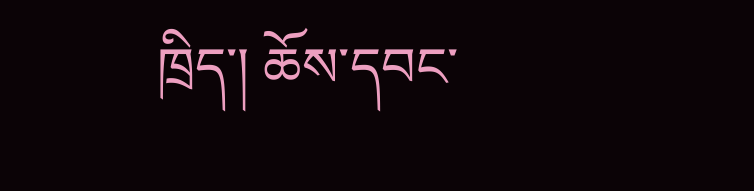ཁྲིད་། ཆོས་དབང་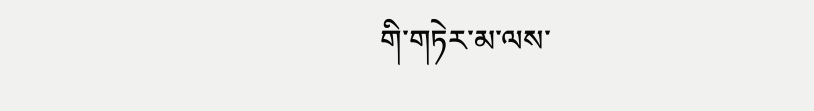གི་གཏེར་མ་ལས་